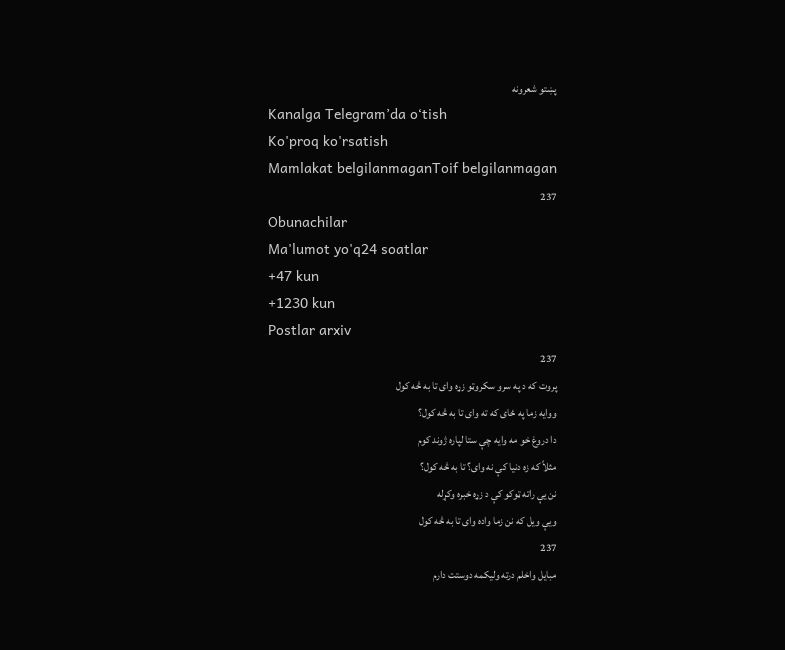پښتو شعرونه
Kanalga Telegram’da o‘tish
Ko'proq ko'rsatish
Mamlakat belgilanmaganToif belgilanmagan
237
Obunachilar
Ma'lumot yo'q24 soatlar
+47 kun
+1230 kun
Postlar arxiv
237
پروت که د په سرو سکروټو زړه وای تا به څه کول
ووایه زما په ځای که ته وای تا به څه کول؟
دا دروغ خو مه وایه چې ستا لپاره ژوند کوم
مثلاً که زه دنیا کې نه وای؟ تا به څه کول؟
نن یې راته ټوکو کې د زړه خبره وکړله
ویې ویل که نن زما واده وای تا به څه کول
237
مبايل واخلم درته وليکمه دوستت دارم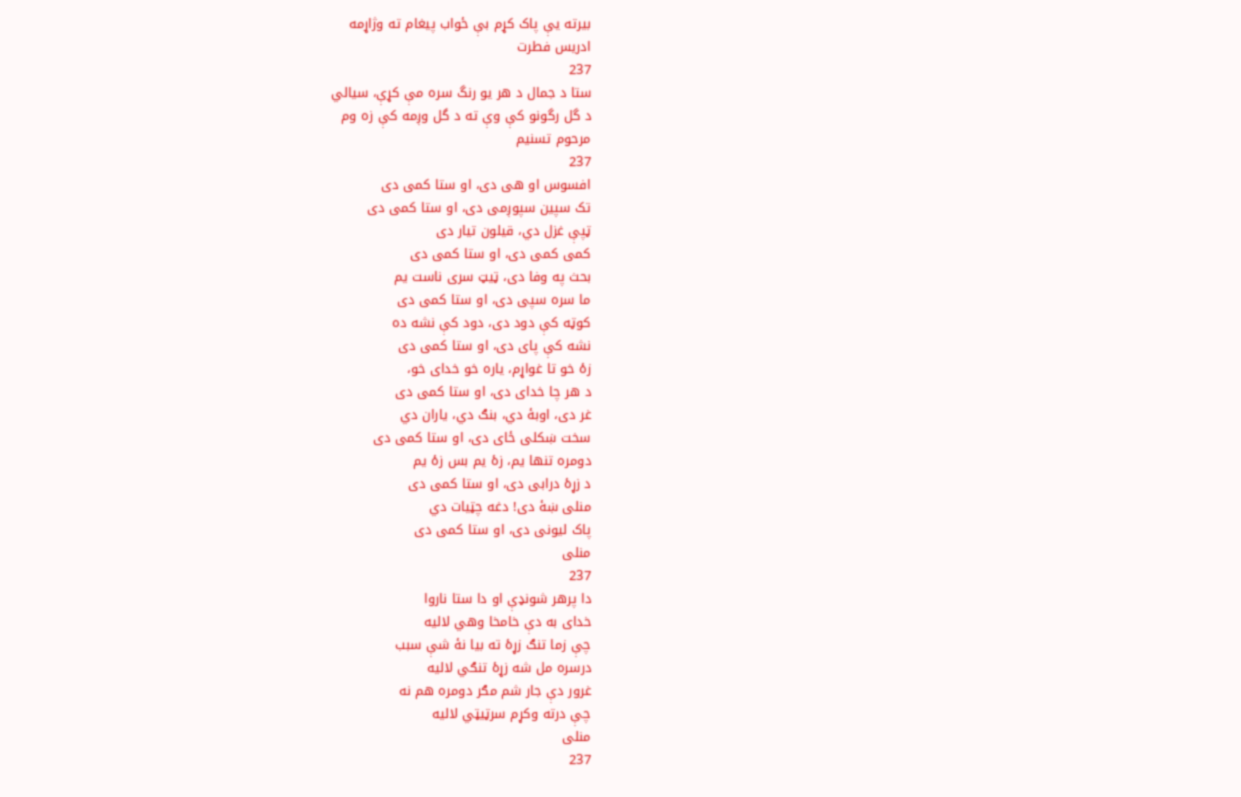بیرته یې پاک کړم بې ځواب پيغام ته وژاړمه
ادريس فطرت
237
ستا د جمال د هر يو رنگ سره مې کړې، سيالي
د گل رگونو کې وې ته د گل وږمه کې زه وم
مرحوم تسنيم
237
افسوس او هی دی، او ستا کمی دی
تک سپین سپوږمی دی، او ستا کمی دی
ټپې غزل دي، قیلون تیار دی
کمی کمی دی، او ستا کمی دی
بحث په وفا دی، ټیټ سری ناست یم
ما سره سپی دی، او ستا کمی دی
کوټه کې دود دی، دود کې نشه ده
نشه کې پای دی، او ستا کمی دی
زهٔ خو تا غواړم، یاره خو خدای خو،
د هر چا خدای دی، او ستا کمی دی
غر دی، اوبهٔ دي، بنګ دي، یاران دي
سخت ښکلی ځای دی، او ستا کمی دی
دومره تنها یم، زهٔ یم بس زهٔ یم
د زړهٔ درابی دی، او ستا کمی دی
منلی ښهٔ دی! دغه چټیات دي
پاک لیونی دی، او ستا کمی دی
منلی
237
دا پرهر شونډې او دا ستا ناروا
خدای به دې خامخا وهي لالیه
چې زما تنګ زړهٔ ته بیا نهٔ شې سبب
درسره مل شه زړهٔ تنګي لالیه
غرور دې جار شم مګر دومره هم نه
چې درته وکړم سرټیټي لالیه
منلی
237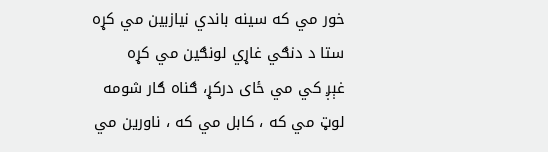خور مي که سينه باندي نيازبين مي کړه
ستا د دنګي غاړي لونګين مي کړه
غېږ کي مي ځای درکړ، ګناه ګار شومه
لوټ مي که ، کابل مي که ، ناورين مي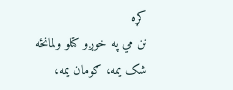کړه
نن مي په خوږو کتلو ولمانځه
شک يمه، ګومان يمه،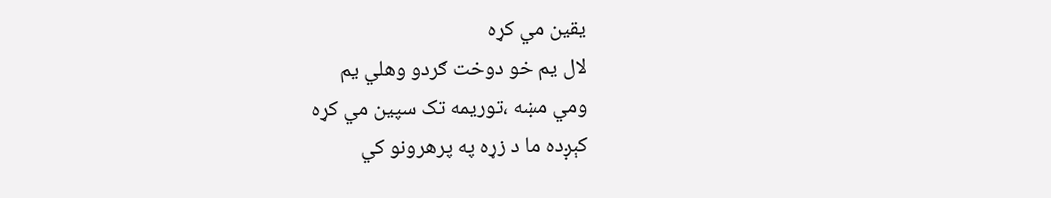يقين مي کړه
لال يم خو دوخت ګردو وهلي يم
ومي مښه ،توريمه تک سپين مي کړه
کېږده ما د زړه په پرهرونو کي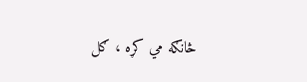څانګه مي کړه ، ګل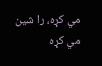مي کړه، را شين مي کړه